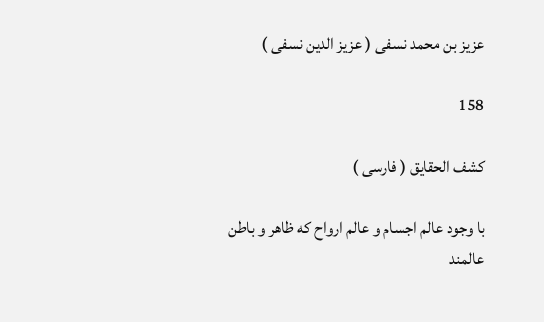عزيز بن محمد نسفى ( عزيز الدين نسفى )

158

كشف الحقايق ( فارسى )

با وجود عالم اجسام و عالم ارواح كه ظاهر و باطن عالمند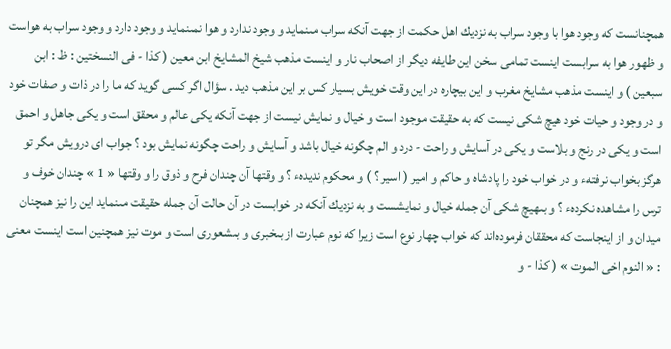همچنانست كه وجود هوا با وجود سراب به نزديك اهل حكمت از جهت آنكه سراب مىنمايد و وجود ندارد و هوا نمىنمايد و وجود دارد و وجود سراب به هواست و ظهور هوا به سرابست اينست تمامى سخن اين طايفه ديگر از اصحاب نار و اينست مذهب شيخ المشايخ ابن معين ( كذا - فى النسختين : ظ : ابن سبعين ) و اينست مذهب مشايخ مغرب و اين بيچاره در اين وقت خويش بسيار كس بر اين مذهب ديد . سؤال اگر كسى گويد كه ما را در ذات و صفات خود و در وجود و حيات خود هيچ شكى نيست كه به حقيقت موجود است و خيال و نمايش نيست از جهت آنكه يكى عالم و محقق است و يكى جاهل و احمق است و يكى در رنج و بلاست و يكى در آسايش و راحت - درد و الم چگونه خيال باشد و آسايش و راحت چگونه نمايش بود ؟ جواب اى درويش مگر تو هرگز بخواب نرفتهء و در خواب خود را پادشاه و حاكم و امير ( اسير ؟ ) و محكوم نديدهء ؟ و وقتها آن چندان فرح و ذوق را و وقتها « 1 » چندان خوف و ترس را مشاهده نكردهء ؟ و بىهيچ شكى آن جمله خيال و نمايشست و به نزديك آنكه در خوابست در آن حالت آن جمله حقيقت مىنمايد اين را نيز همچنان ميدان و از اينجاست كه محققان فرموده‌اند كه خواب چهار نوع است زيرا كه نوم عبارت از بىخبرى و بىشعورى است و موت نيز همچنين است اينست معنى : « النوم اخى الموت » ( كذا - و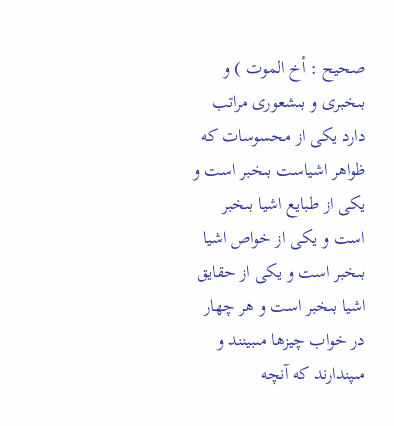صحيح : أخ الموت ) و بىخبرى و بىشعورى مراتب دارد يكى از محسوسات كه ظواهر اشياست بىخبر است و يكى از طبايع اشيا بىخبر است و يكى از خواص اشيا بىخبر است و يكى از حقايق اشيا بىخبر است و هر چهار در خواب چيزها مىبينند و مىپندارند كه آنچه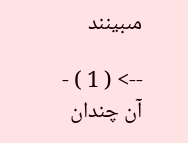مىبينند

--> ( 1 ) - آن چندان